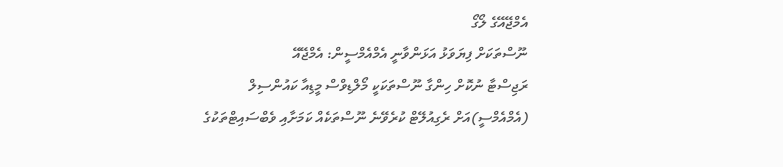އެމްޖޭއޭގެ ލޯގޯ
ނޫސްތަކަށް ފިޔަވަޅު އަޅަންވާނީ އެމްއެމްސީން: އެމްޖޭއޭ
ރަޖިސްޓާ ނުކޮށް ހިންގާ ނޫސްތަކަކީ މޯލްޑިވްސް މީޑިއާ ކައުންސިލް (އެމްއެމްސީ)އަށް ރެގިއުލޭޓް ކުރެވޭނެ ނޫސްތަކެއް ކަމަށާއި ވެބްސައިޓްތަކުގެ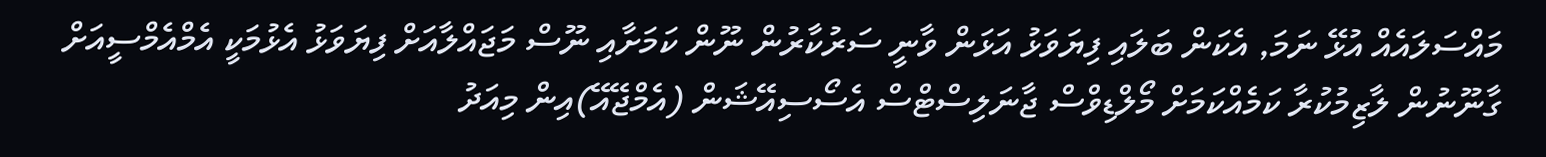މައްސަލައެއް އުޅޭ ނަމަ, އެކަން ބަލައި ފިޔަވަޅު އަޅަން ވާނީ ސަރުކާރުން ނޫން ކަމަށާއި ނޫސް މަޖައްލާއަށް ފިޔަވަޅު އެޅުމަކީ އެމްއެމްސީއަށް ގާނޫނުން ލާޒިމުކުރާ ކަމެއްކަމަށް މޯލްޑިވްސް ޖާނަލިސްޓްސް އެސޯސިއޭޝަން (އެމްޖޭއޭ)އިން މިއަދު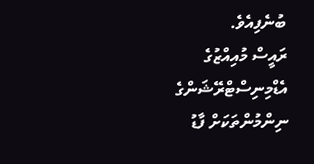ބުނެފިއެވެ.
ރައީސް މުއިއްޒުގެ އެޑްމިނިސްޓްރޭޝަންގެ ނިންމުންތަކަށް ފާޑު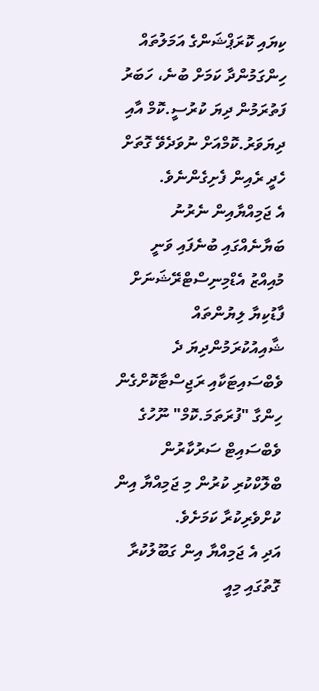ކިޔައި ކޮރަޕްޝަންގެ އަމަލުތައް ހިންގަމުންދާ ކަމަށް ބުނެ، ހަބަރު ފަތުރަމުން ދިޔަ ކުރުސީ.ކޮމް އާއި ދިޔަވަރު.ކޮމްއަށް ނުވަދެވޭ ގޮތަށް ހެދީ ރެއިން ފެށިގެންނެވެ.
އެ ޖަމިއްޔާއިން ނެރުނު ބަޔާނެއްގައި ބުނެފައި ވަނީ މުއިއްޒު އެޑްމިނިސްޓްރޭޝަނަށް ފާޑުކިޔާ ލިޔުންތައް ޝާއިއުކުރަމުންދިޔަ ދެ ވެބްސައިޓަކާއި ރަޖިސްޓާކޮށްގެން ހިންގާ "ފުރަތަމަ.ކޮމް" ނޫހުގެ ވެބްސައިޓް ސަރުކާރުން ބްލޮކްކުރި ކުރުން މި ޖަމިއްޔާ އިން ކުށްވެރިކުރާ ކަމަށެވެ.
އަދި އެ ޖަމިއްޔާ އިން ގަބޫލުކުރާ ގޮތުގައި މިއީ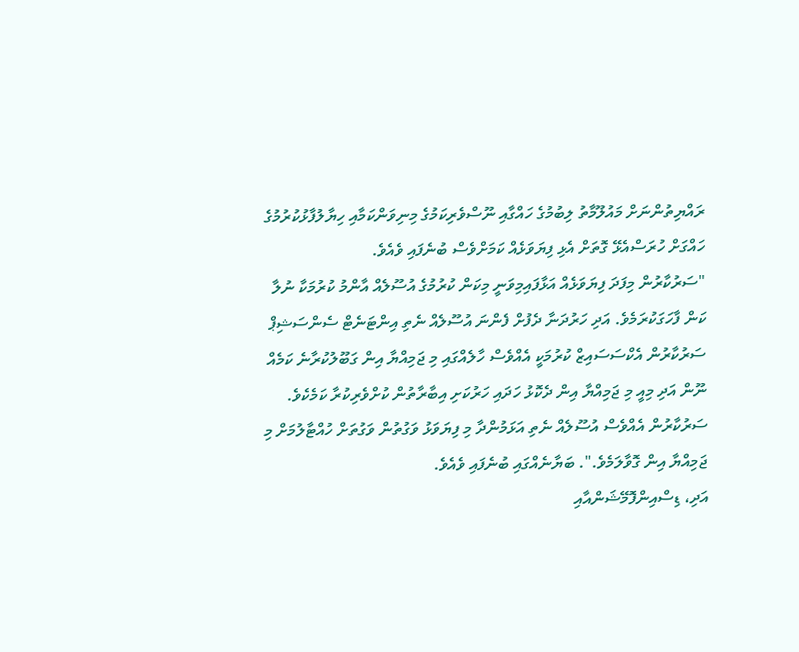ރައްޔިތުންނަށް މައުލޫމާތު ލިބުމުގެ ހައްގާއި ނޫސްވެރިކަމުގެ މިނިވަންކަމާއި ހިޔާލުފާޅުކުރުމުގެ ހައްގަށް ހުރަސްއެޅޭ ގޮތަށް އެޅި ފިޔަވަޅެއް ކަމަށްވެސް ބުނެފައި ވެއެވެ.
"ސަރުކާރުން މިފަދަ ފިޔަވަޅެއް އަޅާފައިމިވަނީ މިކަން ކުރުމުގެ އުސޫލެއް އާންމު ކުރުމަކާ ނުލާ ކަން ފާހަގަކުރަމެވެ. އަދި ހަރުދަނާ ދެފުށް ފެންނަ އުސޫލެއް ނެތި އިންޓަނެޓް ސެންސަޝިޕް ސަރުކާރުން އެކްސަސައިޒް ކުރުމަކީ އެއްވެސް ހާލެއްގައި މި ޖަމިއްޔާ އިން ގަބޫލުކުރާނެ ކަމެއް ނޫން އަދި މިއީ މި ޖަމިއްޔާ އިން ދެކޮޅު ހަދައި ހަރުކަށި އިބާރާތުން ކުށްވެރިކުރާ ކަމެކެވެ. ސަރުކާރުން އެއްވެސް އުސޫލެއް ނެތި އަޅަމުންދާ މި ފިޔަވަޅު ވަގުތުން ވަގުތަށް ހުއްޓާލުމަށް މި ޖަމިއްޔާ އިން ގޮވާލަމެވެ.". ބަޔާނެއްގައި ބުނެފައި ވެއެވެ.
އަދި، ޑިސްއިންފޮމޭޝަންއާއި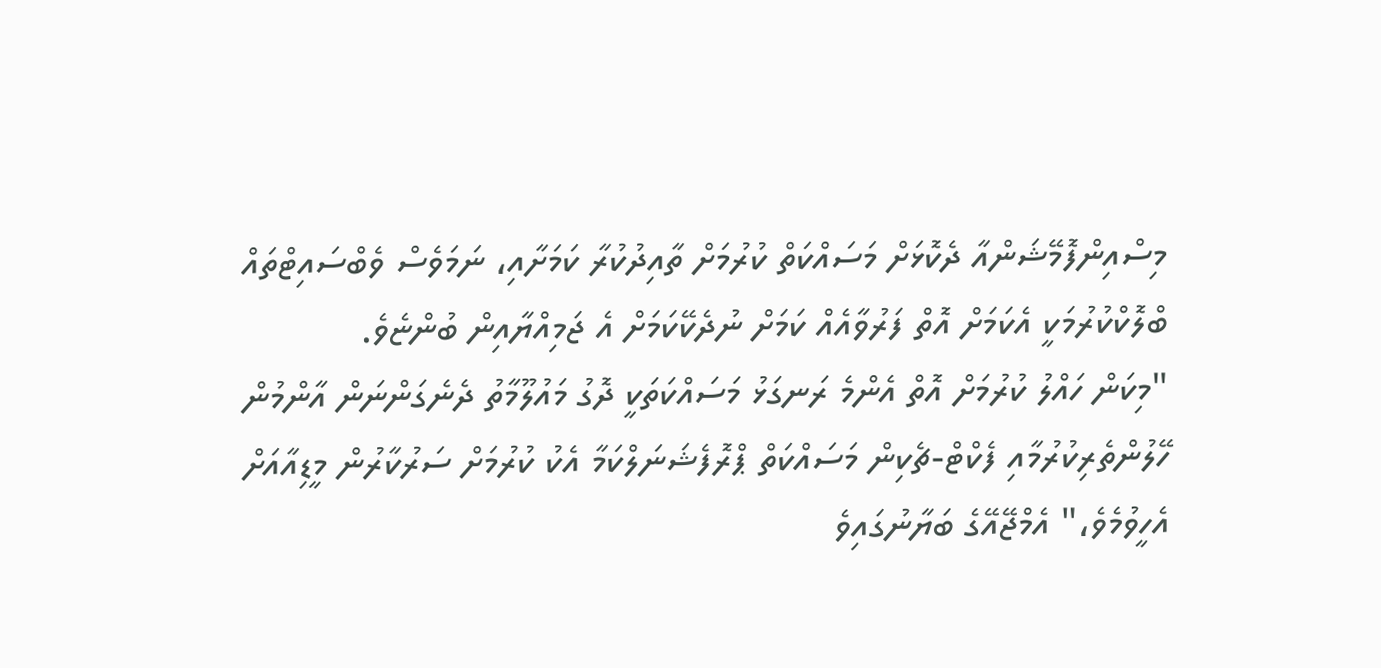މިސްއިންފޮމޭޝަންއާ ދެކޮޅަށް މަސައްކަތް ކުރުމަށް ތާއިދުކުރާ ކަމަށާއި، ނަމަވެސް ވެބްސައިޓްތައް ބްލޮކްކުރުމަކީ އެކަމަށް އޮތް ފަރުވާއެއް ކަމަށް ނުދެކޭކަމަށް އެ ޖަމިއްޔާއިން ބުންޏެވެ.
"މިކަން ހައްލު ކުރުމަށް އޮތް އެންމެ ރަނގަޅު މަސައްކަތަކީ ދޮގު މައުލޫމާތު ދެނެގަންނަން އާންމުން ހޭލުންތެރިކުރުމާއި ފެކްޓް-ޗެކިން މަސައްކަތް ޕްރޮފެޝަނަލްކަމާ އެކު ކުރުމަށް ސަރުކާރުން މީޑިއާއަށް އެހީވުމެވެ،" އެމްޖޭއޭގެ ބަޔާނުގައިވެ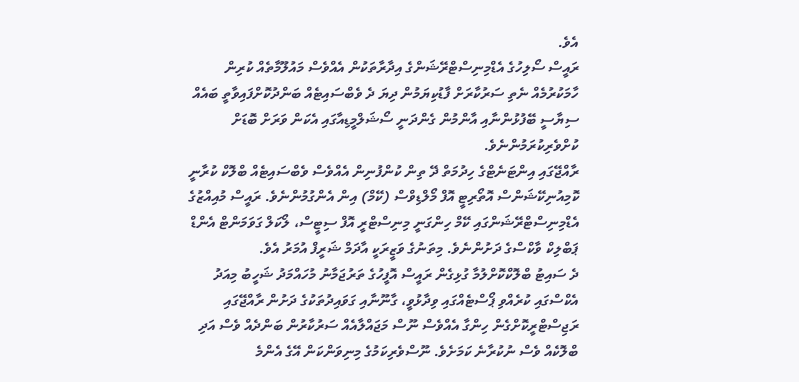އެވެ.
ރައީސް ސޯލިހުގެ އެޑްމިނިސްޓްރޭޝަންގެ އިދާރާތަކުން އެއްވެސް މައުލޫމާތެއް ކުރިން ހާމަކުރުމެއް ނެތި ސަރުކާރަށް ފާޑުކިޔަމުން ދިޔަ ދެ ވެބްސައިޓެއް ބަންދުކޮށްފައިވާތީ ބައެއް ސިޔާސީ ބޭފުޅުންނާއި އާންމުން ގެންދަނީ ސޯޝަލްމީޑިއާގައި އެކަން ވަރަށް ބޮޑަށް ކުށްވެރިކުރަމުންނެވެ.
ރާއްޖޭގައި އިންޓަނެޓްގެ ހިދުމަތް ދޭ ތިން ކުންފުނިން އެއްވެސް ވެބްސައިޓެއް ބްލޮކް ކުރާނީ ކޮމިއުނިކޭޝަންސް އޮތޯރިޓީ އޮފް މޯލްޑިވްސް (ކޭމް) އިން އެންގުމުންނެވެ. ރައީސް މުއިއްޒުގެ އެޑްމިނިސްޓްރޭޝަންގައި ކޭމް ހިންގަނީ މިނިސްޓްރީ އޮފް ސިޓީސް، ލޯކަލް ގަވަމަންޓް އެންޑް ޕަބްލިކް ވާކްސްގެ ދަށުންނެވެ. މިތަނުގެ ވަޒީރަކީ އާދަމް ޝަރީފް އުމަރު އެވެ.
ދެ ސައިޓު ބްލޮކްކޮށްލުމާ ގުޅިގެން ރައީސް އޮފީހުގެ ތަރުޖަމާނު މުހައްމަދު ޝަހީބު މިއަދު އެކްސްގައި ކުރެއްވި ޕޯސްޓެއްގައި ވިދާޅުވީ، ގާނޫނާއި ގަވައިދުތަކުގެ ދަށުން ރާއްޖޭގައި ރަޖިސްޓްރީކޮށްގެން ހިންގާ އެއްވެސް ނޫސް މަޖައްލާއެއް ސަރުކާރުން ބަންދެއް ވެސް އަދި ބްލޮކެއް ވެސް ނުކުރާނެ ކަމަށެވެ. ނޫސްވެރިކަމުގެ މިނިވަންކަން އޭގެ އެންމެ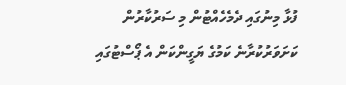ފުޅާ މިނުގައި ދެމެހެއްޓުން މި ސަރުކާރުން ކަށަވަރުކުރާނެ ކަމުގެ ޔަގީންކަން އެ ޕޯސްޓުގައި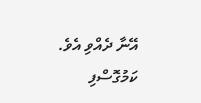އޭނާ ދެއްވި އެވެ.
ކަމުގޮސްފި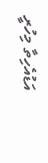އަޑުއެހިތާ މިހުރީ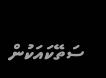ސަތޭކައަކުން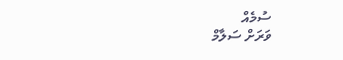ސުމެއް
ވަރަށް ސަލާމް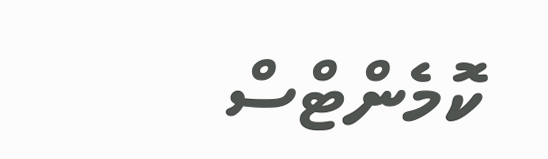ކޮމެންޓްސް